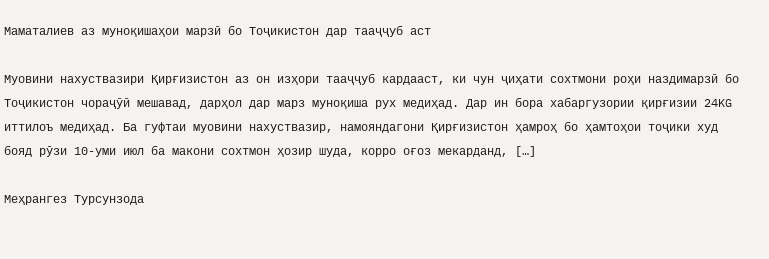Маматалиев аз муноқишаҳои марзӣ бо Тоҷикистон дар тааҷҷуб аст

Муовини нахуствазири Қирғизистон аз он изҳори тааҷҷуб кардааст, ки чун ҷиҳати сохтмони роҳи наздимарзӣ бо Тоҷикистон чораҷӯӣ мешавад, дарҳол дар марз муноқиша рух медиҳад. Дар ин бора хабаргузории қирғизии 24KG иттилоъ медиҳад. Ба гуфтаи муовини нахуствазир, намояндагони Қирғизистон ҳамроҳ бо ҳамтоҳои тоҷики худ бояд рӯзи 10-уми июл ба макони сохтмон ҳозир шуда, корро оғоз мекарданд, […]

Меҳрангез Турсунзода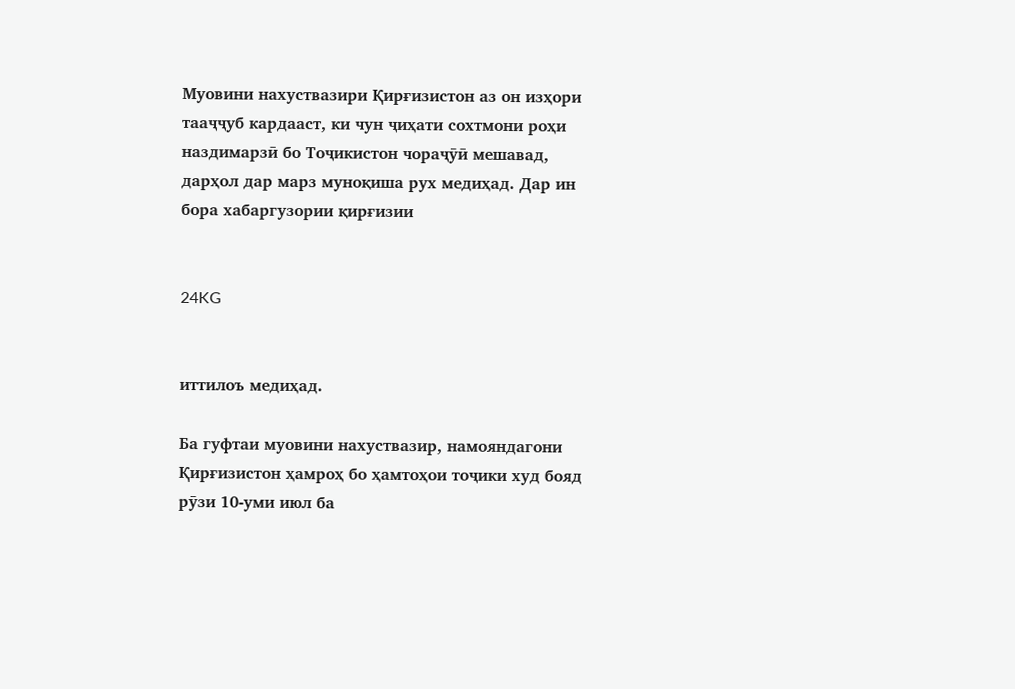Муовини нахуствазири Қирғизистон аз он изҳори тааҷҷуб кардааст, ки чун ҷиҳати сохтмони роҳи наздимарзӣ бо Тоҷикистон чораҷӯӣ мешавад, дарҳол дар марз муноқиша рух медиҳад. Дар ин бора хабаргузории қирғизии


24KG


иттилоъ медиҳад.

Ба гуфтаи муовини нахуствазир, намояндагони Қирғизистон ҳамроҳ бо ҳамтоҳои тоҷики худ бояд рӯзи 10-уми июл ба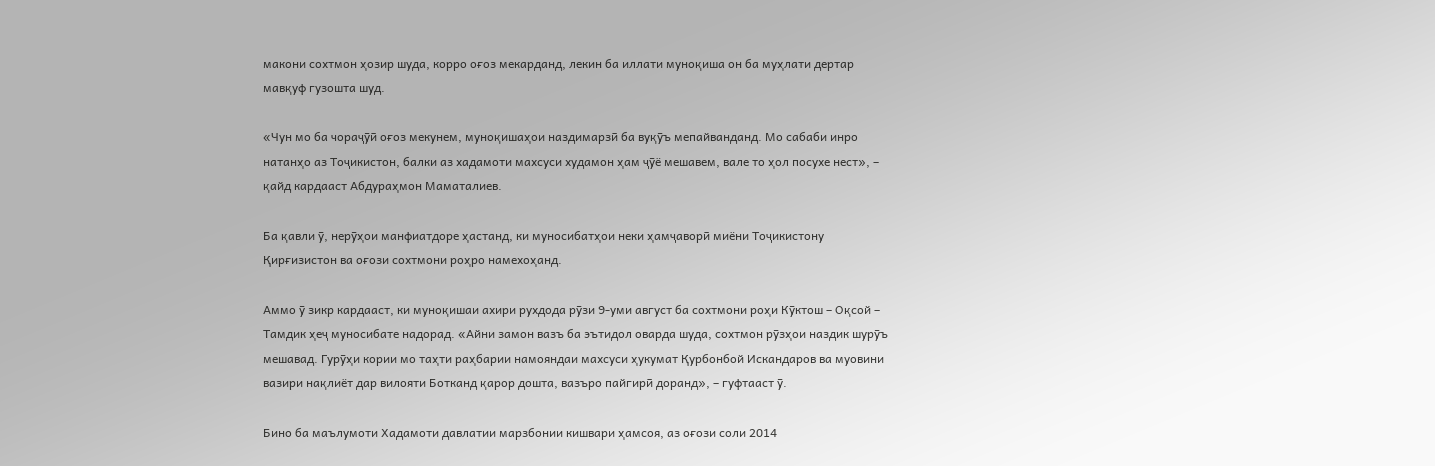макони сохтмон ҳозир шуда, корро оғоз мекарданд, лекин ба иллати муноқиша он ба муҳлати дертар мавқуф гузошта шуд.

«Чун мо ба чораҷӯӣ оғоз мекунем, муноқишаҳои наздимарзӣ ба вуқӯъ мепайванданд. Мо сабаби инро натанҳо аз Тоҷикистон, балки аз хадамоти махсуси худамон ҳам ҷӯё мешавем, вале то ҳол посухе нест», – қайд кардааст Абдураҳмон Маматалиев.

Ба қавли ӯ, нерӯҳои манфиатдоре ҳастанд, ки муносибатҳои неки ҳамҷаворӣ миёни Тоҷикистону Қирғизистон ва оғози сохтмони роҳро намехоҳанд.

Аммо ӯ зикр кардааст, ки муноқишаи ахири рухдода рӯзи 9-уми август ба сохтмони роҳи Кӯктош – Оқсой – Тамдик ҳеҷ муносибате надорад. «Айни замон вазъ ба эътидол оварда шуда, сохтмон рӯзҳои наздик шурӯъ мешавад. Гурӯҳи кории мо таҳти раҳбарии намояндаи махсуси ҳукумат Қурбонбой Искандаров ва муовини вазири нақлиёт дар вилояти Ботканд қарор дошта, вазъро пайгирӣ доранд», – гуфтааст ӯ.

Бино ба маълумоти Хадамоти давлатии марзбонии кишвари ҳамсоя, аз оғози соли 2014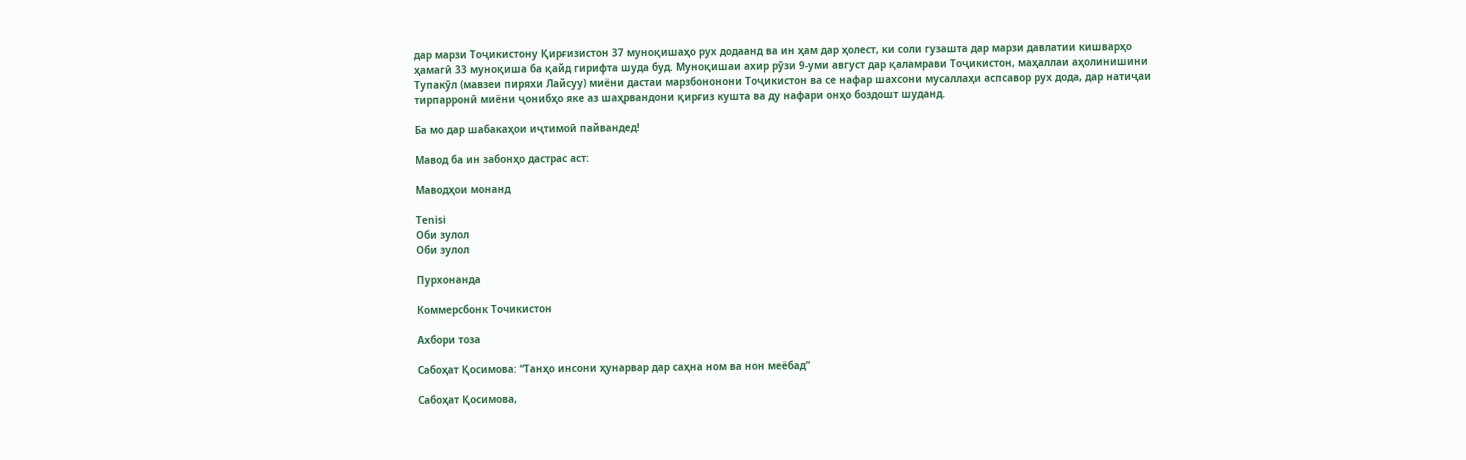дар марзи Тоҷикистону Қирғизистон 37 муноқишаҳо рух додаанд ва ин ҳам дар ҳолест, ки соли гузашта дар марзи давлатии кишварҳо ҳамагӣ 33 муноқиша ба қайд гирифта шуда буд. Муноқишаи ахир рӯзи 9-уми август дар қаламрави Тоҷикистон, маҳаллаи аҳолинишини Тупакӯл (мавзеи пиряхи Лайсуу) миёни дастаи марзбононони Тоҷикистон ва се нафар шахсони мусаллаҳи аспсавор рух дода, дар натиҷаи тирпарронӣ миёни ҷонибҳо яке аз шаҳрвандони қирғиз кушта ва ду нафари онҳо боздошт шуданд.

Ба мо дар шабакаҳои иҷтимоӣ пайвандед!

Мавод ба ин забонҳо дастрас аст:

Маводҳои монанд

Tenisi
Оби зулол
Оби зулол

Пурхонанда

Коммерсбонк Точикистон

Ахбори тоза

Сабоҳат Қосимова: “Танҳо инсони ҳунарвар дар саҳна ном ва нон меёбад”

Сабоҳат Қосимова,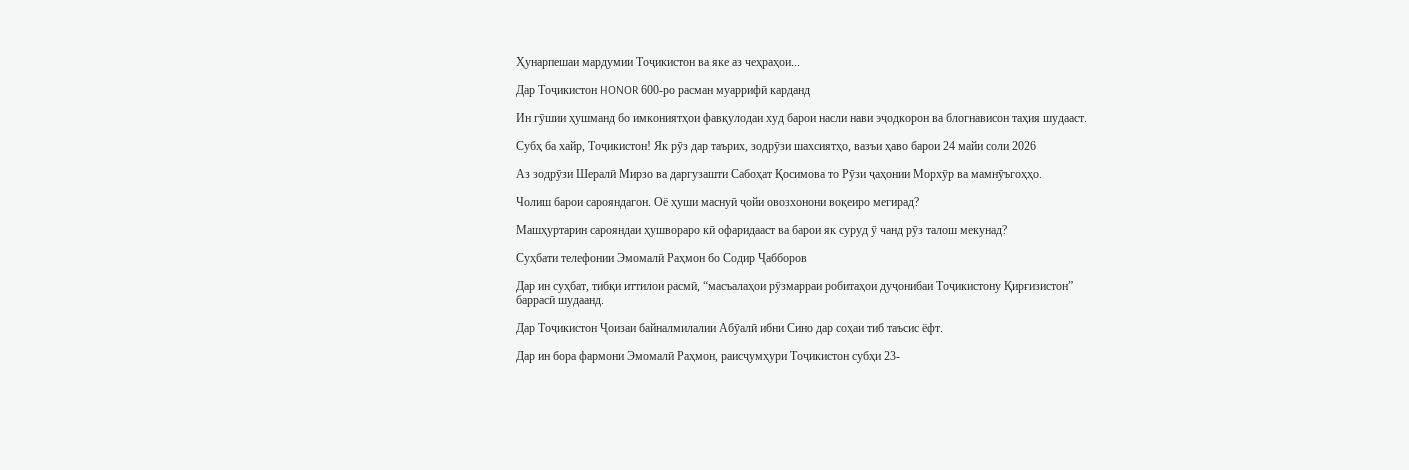Ҳунарпешаи мардумии Тоҷикистон ва яке аз чеҳраҳои...

Дар Тоҷикистон HONOR 600-ро расман муаррифӣ карданд

Ин гӯшии ҳушманд бо имкониятҳои фавқулодаи худ барои насли нави эҷодкорон ва блогнависон таҳия шудааст.

Субҳ ба хайр, Тоҷикистон! Як рӯз дар таърих, зодрӯзи шахсиятҳо, вазъи ҳаво барои 24 майи соли 2026

Аз зодрӯзи Шералӣ Мирзо ва даргузашти Сабоҳат Қосимова то Рӯзи ҷаҳонии Морхӯр ва мамнӯъгоҳҳо.

Чолиш барои сарояндагон. Оё ҳуши маснуӣ ҷойи овозхонони воқеиро мегирад?

Машҳуртарин сарояндаи ҳушвораро кӣ офаридааст ва барои як суруд ӯ чанд рӯз талош мекунад?

Суҳбати телефонии Эмомалӣ Раҳмон бо Содир Ҷабборов

Дар ин суҳбат, тибқи иттилои расмӣ, “масъалаҳои рӯзмарраи робитаҳои дуҷонибаи Тоҷикистону Қирғизистон” баррасӣ шудаанд.

Дар Тоҷикистон Ҷоизаи байналмилалии Абӯалӣ ибни Сино дар соҳаи тиб таъсис ёфт.

Дар ин бора фармони Эмомалӣ Раҳмон, раисҷумҳури Тоҷикистон субҳи 23-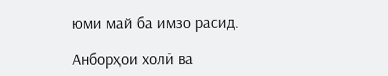юми май ба имзо расид.

Анборҳои холӣ ва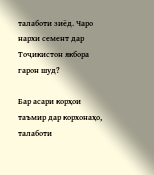талаботи зиёд. Чаро нархи семент дар Тоҷикистон якбора гарон шуд?

Бар асари корҳои таъмир дар корхонаҳо, талаботи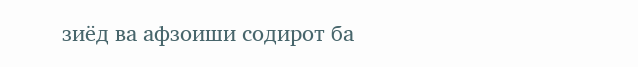зиёд ва афзоиши содирот ба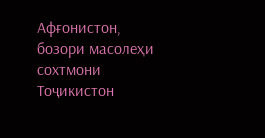Афғонистон, бозори масолеҳи сохтмони Тоҷикистон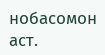нобасомон аст.